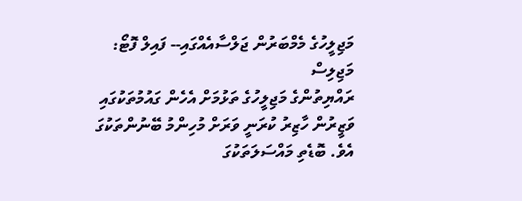މަޖިލީހުގެ މެމްބަރުން ޖަލްސާއެއްގައި-- ފައިލް ފޮޓޯ: މަޖިލިސް
ރައްޔިތުންގެ މަޖިލީހުގެ ތަޅުމަށް އެހެން ގައުމުތަކުގައި ވަޒީރުން ހާޒިރު ކުރަނީ ވަރަށް މުހިންމު ބޭނުންތަކުގަ އެވެ. ބޮޑެތި މައްސަލަތަކުގަ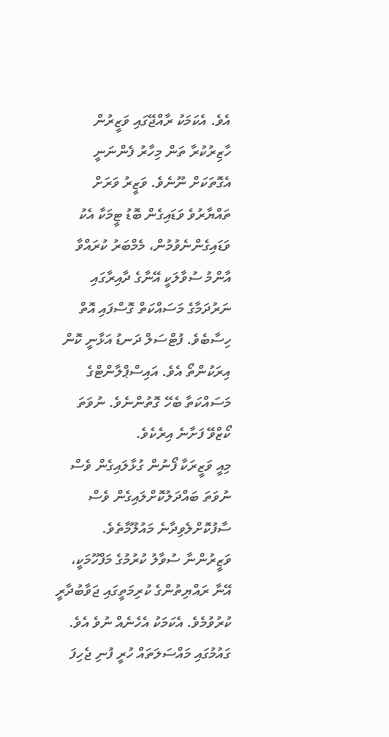އެވެ. އެކަމަކު ރާއްޖޭގައި ވަޒީރުން ހާޒިރުކުރާ ތަން މިހާރު ފެންނަނީ އެގޮތަކަށް ނޫނެވެ. ވަޒީރު ވަރަށް ތައްޔާރުވެ ވަޑައިގެން ބޮޑު ޓީމަކާ އެކު ވަޑައިގެންނެވުމުން، މެމްބަރު ކުރައްވާ އާންމު ސުވާލަކީ އޭނާގެ ދާއިރާގައި ނަރުދަމާގެ މަސައްކަތް ގޮސްފައި އޮތް ހިސާބެވެ. ފުޓްސަލް ދަނޑު އަޅާނީ ކޮން އިރަކުންތޯ އެވެ. އައިސްޕްލާންޓްގެ މަސައްކަތާ ބެހޭ ގޮތުންނެވެ. ނުވަތަ ކޯޒްވޭ ފަށާނެ އިރެކެވެ.
މިއީ ވަޒީރަކާ ފޯނުން ގުޅާލައިގެން ވެސް ނުވަތަ ބައްދަލުކޮށްލައިގެން ވެސް ސާފުކޮށްލެވިދާނެ މައުލޫމާތެވެ. ވަޒީރުންނާ ސުވާލު ކުރުމުގެ މަފްހޫމަކީ، އޭނާ ރައްޔިތުންގެ ކުރިމަތީގައި ޖަވާބުދާރީ ކުރުވުމެވެ. އެކަމަކު އެހެނެއް ނުވެ އެވެ.
ގައުމުގައި މައްސަލަތައް ހުރީ ފުނި ޖެހިފަ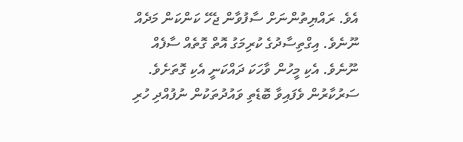އެވެ. ރައްޔިތުންނަށް ސާފުވާން ޖެހޭ ކަންކަން މަދެއް ނޫނެވެ. އިގްތިސާދުގެ ކުރިމަގު އޮތް ގޮތެއް ސާފެއް ނޫނެވެ. އެކި މީހުން ވާހަކަ ދައްކަނީ އެކި ގޮތަށެވެ. ސަރުކާރުން ވެފައިވާ ބޮޑެތި ވައުދުތަކުން ނުފުއްދި ހުރި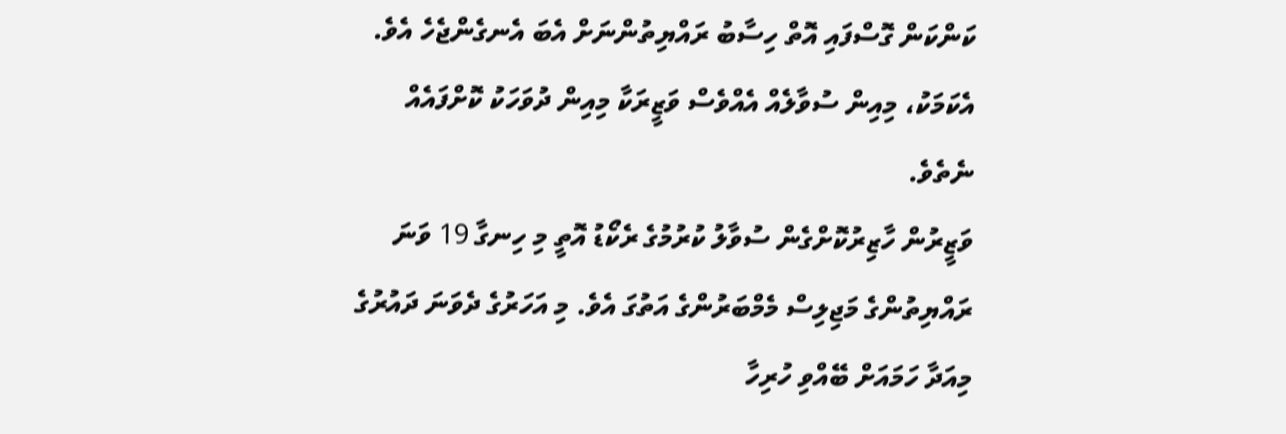ކަންކަން ގޮސްފައި އޮތް ހިސާބު ރައްޔިތުންނަށް އެބަ އެނގެންޖެހެ އެވެ. އެކަމަކު، މިއިން ސުވާލެއް އެއްވެސް ވަޒީރަކާ މިއިން ދުވަހަކު ކޮށްފައެއް ނެތެވެ.
ވަޒީރުން ހާޒިރުކޮށްގެން ސުވާލު ކުރުމުގެ ރެކޯޑު އޮތީ މި ހިނގާ 19 ވަނަ ރައްޔިތުންގެ މަޖިލިސް މެމްބަރުންގެ އަތުގަ އެވެ. މި އަހަރުގެ ދެވަނަ ދައުރުގެ މިއަދާ ހަމައަށް ބޭއްވި ހުރިހާ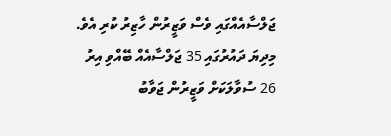ޖަލްސާއެއްގައި ވެސް ވަޒީރުން ހާޒިރު ކުރި އެވެ. މިދިޔަ ދައުރުގައި 35 ޖަލްސާއެއް ބޭއްވި އިރު 26 ސުވާލަކަށް ވަޒީރުން ޖަވާބު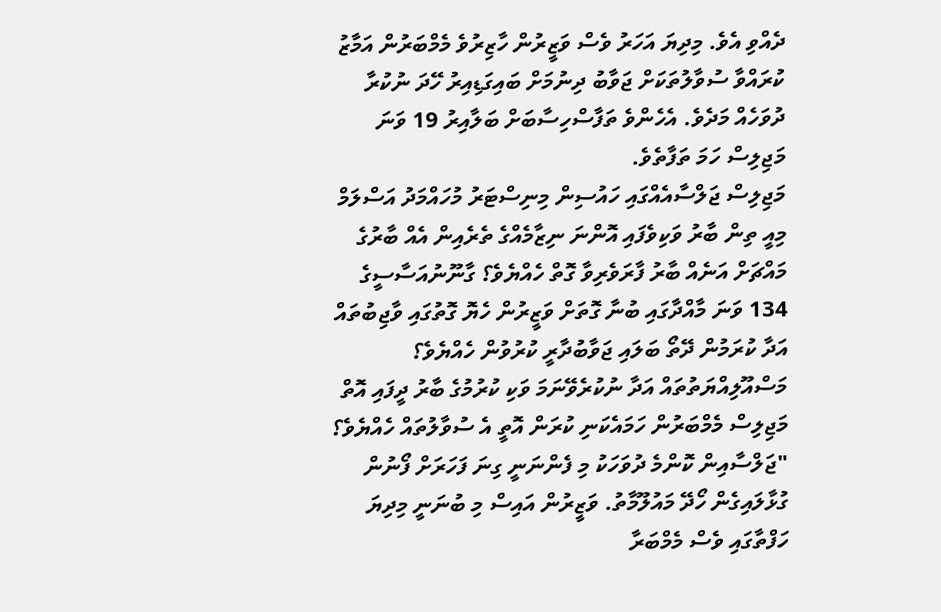ދެއްވި އެވެ. މިދިޔަ އަހަރު ވެސް ވަޒީރުން ހާޒިރުވެ މެމްބަރުން އަމާޒު ކުރައްވާ ސުވާލުތަކަށް ޖަވާބު ދިނުމަށް ބައިގަޑިއިރު ހޭދަ ނުކުރާ ދުވަހެއް މަދެވެ. އެހެންވެ ތަފާސްހިސާބަށް ބަލާއިރު 19 ވަނަ މަޖިލިސް ހަމަ ތަފާތެވެ.
މަޖިލިސް ޖަލްސާއެއްގައި ހައުސިން މިނިސްޓަރު މުހައްމަދު އަސްލަމް
މިއީ ތިން ބާރު ވަކިވެފައި އޮންނަ ނިޒާމެއްގެ ތެރެއިން އެއް ބާރުގެ މައްޗަށް އަނެއް ބާރު ފާރަވެރިވާ ގޮތް ހެއްޔެވެ؟ ގާނޫނުއަސާސީގެ 134 ވަނަ މާއްދާގައި ބުނާ ގޮތަށް ވަޒީރުން ހެޔޮ ގޮތުގައި ވާޖިބުތައް އަދާ ކުރަމުން ދޭތޯ ބަލައި ޖަވާބުދާރީ ކުރުވުން ހެއްޔެވެ؟ މަސްއޫލިއްޔަތުތައް އަދާ ނުކުރެވޭނަމަ ވަކި ކުރުމުގެ ބާރު ދީފައި އޮތް މަޖިލިސް މެމްބަރުން ހަމައެކަނި ކުރަން އޮތީ އެ ސުވާލުތައް ހެއްޔެވެ؟
"ޖަލްސާއިން ކޮންމެ ދުވަހަކު މި ފެންނަނީ ގިނަ ފަހަރަށް ފޯނުން ގުޅާލައިގެން ހޯދޭ މައުލޫމާތު. ވަޒީރުން އައިސް މި ބުނަނީ މިދިޔަ ހަފްތާގައި ވެސް މެމްބަރާ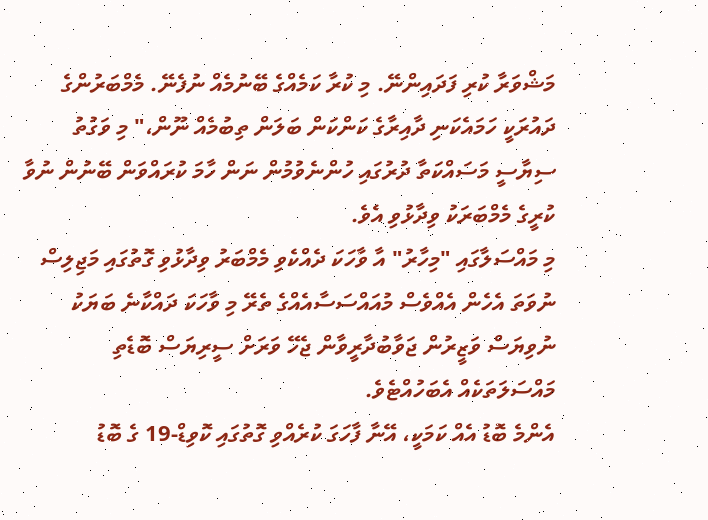މަޝްވަރާ ކުރި ފަދައިންނޭ. މި ކުރާ ކަމެއްގެ ބޭނުމެއް ނުފެނޭ. މެމްބަރުންގެ ދައުރަކީ ހަމައެކަނި ދާއިރާގެ ކަންކަން ބަލަން ތިބުމެއް ނޫން،" މި ވަގުތު ސިޔާސީ މަސައްކަތާ ދުރުގައި ހުންނެވުމުން ނަން ހާމަ ކުރައްވަން ބޭނުން ނުވާ ކުރީގެ މެމްބަރަކު ވިދާޅުވި އެވެ.
މި މައްސަލާގައި "މިހާރު" އާ ވާހަކަ ދެއްކެވި މެމްބަރު ވިދާޅުވި ގޮތުގައި މަޖިލިސް ނުވަތަ އެހެން އެއްވެސް މުއައްސަސާއެއްގެ ތެރޭ މި ވާހަކަ ދައްކާނެ ބަޔަކު ނުވިޔަސް ވަޒީރުން ޖަވާބުދާރީވާން ޖެހޭ ވަރަށް ސީރިޔަސް ބޮޑެތި މައްސަލަތަކެއް އެބަހުއްޓެވެ.
އެންމެ ބޮޑު އެއް ކަމަކީ، އޭނާ ފާހަގަ ކުރެއްވި ގޮތުގައި ކޮވިޑް-19 ގެ ބޮޑު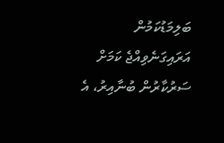ބަލިމަޑުކަމުން އަރައިގަނެވިއްޖެ ކަމަށް ސަރުކާރުން ބުނާއިރު، އެ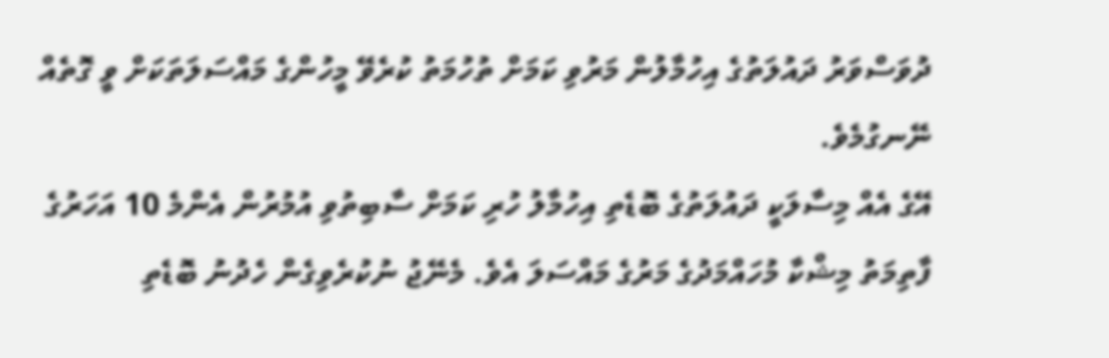ދުވަސްވަރު ދައުލަތުގެ އިހުމާލުން މަރުވި ކަމަށް ތުހުމަތު ކުރެވޭ މީހުންގެ މައްސަލަތަކަށް ވީ ގޮތެއް ނޭނގުމެވެ.
އޭގެ އެއް މިސާލަކީ ދައުލަތުގެ ބޮޑެތި އިހުމާލު ހުރި ކަމަށް ސާބިތުވި އުމުރުން އެންމެ 10 އަހަރުގެ ފާތިމަތު މިޝްކާ މުހައްމަދުގެ މަރުގެ މައްސަލަ އެވެ. މެނޭޖު ނުކުރެވިގެން ހެދުނު ބޮޑެތި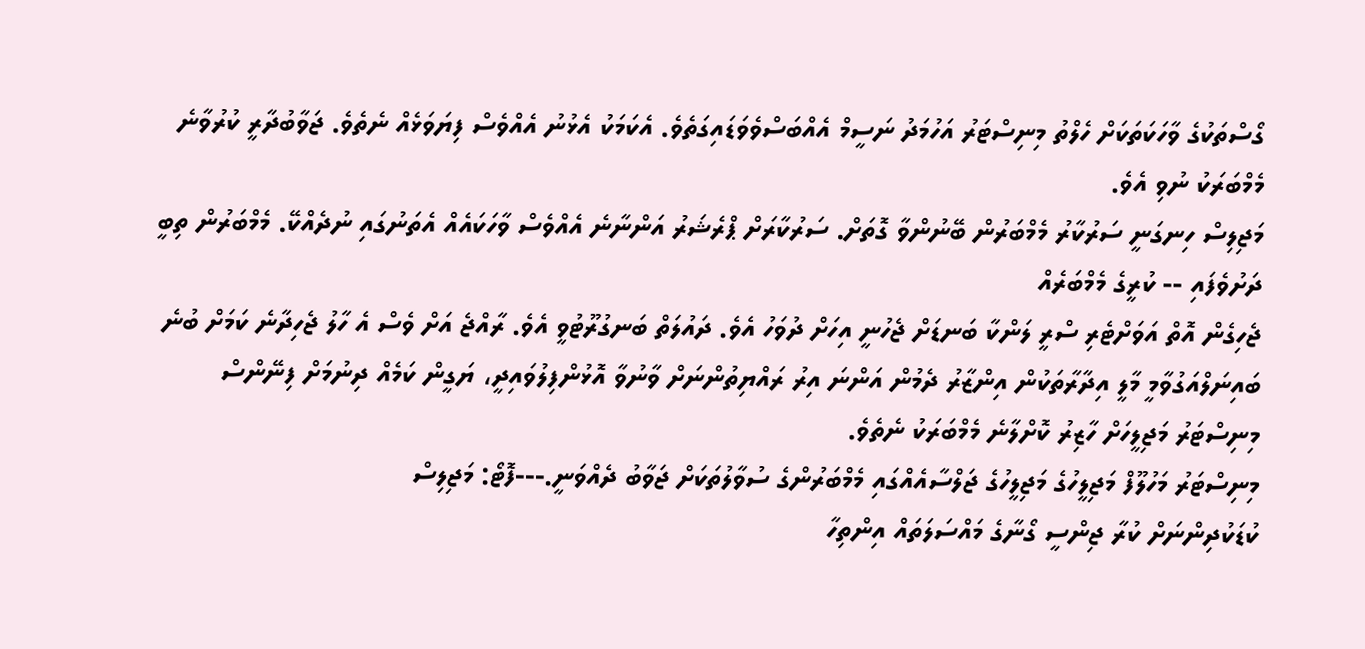ގޯސްތަކުގެ ވާހަކަތަކަށް ހެލްތު މިނިސްޓަރު އަހުމަދު ނަސީމް އެއްބަސްވެވަޑައިގަތެވެ. އެކަމަކު އެޅުނު އެއްވެސް ފިޔަވަޅެއް ނެތެވެ. ޖަވާބުދާރީ ކުރުވާނެ މެމްބަރަކު ނުވި އެވެ.
މަޖިލިސް ހިނގަނީ ސަރުކާރު މެމްބަރުން ބޭނުންވާ ގޮތަށް. ސަރުކާރަށް ޕްރެޝަރު އަންނާނެ އެއްވެސް ވާހަކައެއް އެތަނުގައި ނުދެއްކޭ. މެމްބަރުން ތިބީ ދަށުވެފައި -- ކުރީގެ މެމްބަރެއް
ޖެހިގެން އޮތް އަވަށްޓެރި ސްރީ ލަންކާ ބަނޑަށް ޖެހުނީ އިހަށް ދުވަހު އެވެ. ދައުލަތް ބަނގުރޫޓުވީ އެވެ. ރާއްޖެ އަށް ވެސް އެ ހާލު ޖެހިދާނެ ކަމަށް ބުނެ ބައިނަލްއަގުވާމީ މާލީ އިދާރާތަކުން އިންޒާރު ދެމުން އަންނަ އިރު ރައްޔިތުންނަށް ވާނުވާ އޮޅުންފިލުވައިދީ، ޔަގީން ކަމެއް ދިނުމަށް ފިނޭންސް މިނިސްޓަރު މަޖިލީހަށް ހާޒިރު ކޮށްލާނެ މެމްބަރަކު ނެތެވެ.
މިނިސްޓަރު މަހުލޫފް މަޖިލީހުގެ މަޖިލީހުގެ ޖަލްސާއެއްގައި މެމްބަރުންގެ ސުވާލުތަކަށް ޖަވާބު ދެއްވަނީ.---ފޮޓޯ: މަޖިލިސް
ކުޑަކުދިންނަށް ކުރާ ޖިންސީ ގޯނާގެ މައްސަލަތައް އިންތިހާ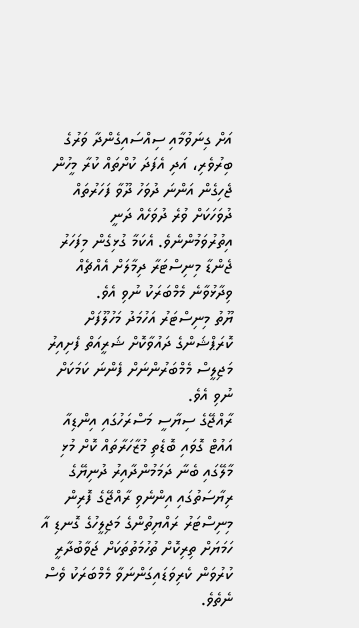އަށް ގިނަވުމާއި ސިއްސައިގެންދާ ވަރުގެ ބިރުވެރި، އަދި އެފަދަ ކުށްތައް ކުރާ މީހުން ޖެހިގެން އަންނަ ދުވަހު ދޫވާ ފަހަރުތައް ދުވަހަކަށް ވުރެ ދުވަހެއް ދަނީ އިތުރުވަމުންނެވެ. އެކަމާ ގުޅިގެން މިފަހަރު ޖެންޑާ މިނިސްޓަރާ ދިމާލަށް އެއްޗެއް ވިދާޅުވާނެ މެމްބަރަކު ނުވި އެވެ.
ޔޫތު މިނިސްޓަރު އަހުމަދު މަހުލޫފަށް ކޮރަޕްޝަންގެ ދައުވާކޮށް ޝަރީއަތް ފެށިއިރު މަޖިލީސް މެމްބަރުންނަށް ފެންނަ ކަމަކަށް ނުވި އެވެ.
ރާއްޖޭގެ ސިޔާސީ މަސްރަހުގައި އިންޑިއާ އައުޓް ގޮވައި ބޮޑެތި މުޒާހަރާތައް ކޮށް މުޅި މާލޭގައި ބެނާ ދަމަމުންދާއިރު ދުނިޔޭގެ ރިޔާސަތުގައި އިންނެވި ރާއްޖޭގެ ފޮރިން މިނިސްޓަރު ރައްޔިތުންގެ މަޖިލީހުގެ ގޮނޑި އާ ހަމަޔަށް ތިރިކޮށް ތުހުމަތުތަކަށް ޖަވާބުދާރީ ކުރުވަން ކެރިވަޑައިގަންނަވާ މެމްބަރަކު ވެސް ނެތެވެ.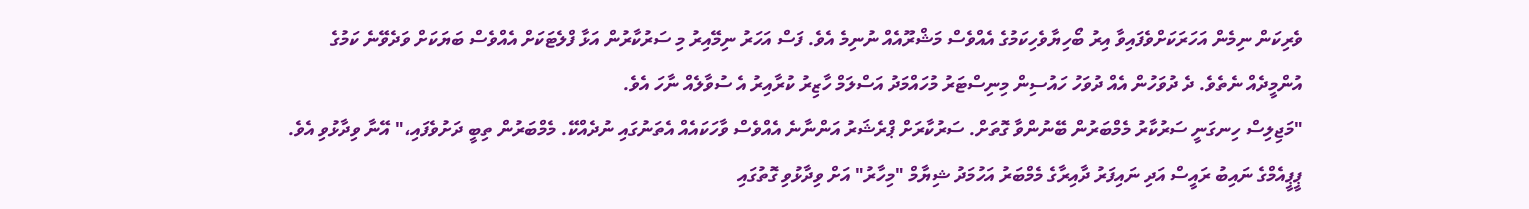ވެރިކަން ނިމެން އަހަރަކަށްވެފައިވާ އިރު ބޯހިޔާވެހިކަމުގެ އެއްވެސް މަޝްރޫއެއް ނުނިމެ އެވެ. ފަސް އަހަރު ނިމޭއިރު މި ސަރުކާރުން އަޅާ ފްލެޓަކަށް އެއްވެސް ބަޔަކަށް ވަދެވޭނެ ކަމުގެ އުންމީދެއް ނެތެވެ. ދެ ދުވަހުން އެއް ދުވަހު ހައުސިން މިނިސްޓަރު މުހައްމަދު އަސްލަމް ހާޒިރު ކުރާއިރު އެ ސުވާލެއް ނާހަ އެވެ.
"މަޖިލިސް ހިނގަނީ ސަރުކާރު މެމްބަރުން ބޭނުންވާ ގޮތަށް. ސަރުކާރަށް ޕްރެޝަރު އަންނާނެ އެއްވެސް ވާހަކައެއް އެތަނުގައި ނުދެއްކޭ. މެމްބަރުން ތިބީ ދަށުވެފައި،" އޭނާ ވިދާޅުވި އެވެ.
ޕީޕީއެމްގެ ނައިބު ރައީސް އަދި ނައިފަރު ދާއިރާގެ މެމްބަރު އަހުމަދު ޝިޔާމް "މިހާރު" އަށް ވިދާޅުވި ގޮތުގައި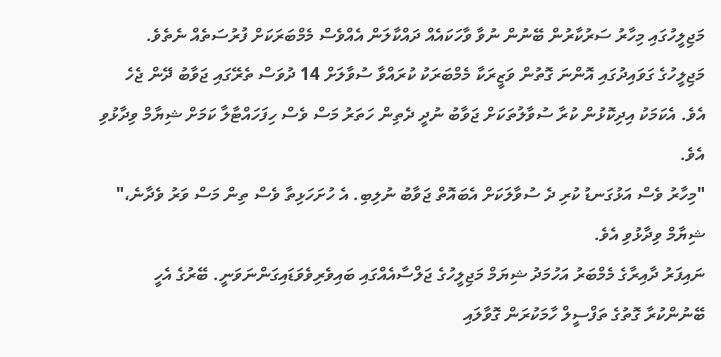މަޖިލީހުގައި މިހާރު ސަރުކާރުން ބޭނުން ނުވާ ވާހަކައެއް ދައްކާލަން އެއްވެސް މެމްބަރަކަށް ފުރުސަތެއް ނެތެވެ.
މަޖިލީހުގެ ގަވައިދުގައި އޮންނަ ގޮތުން ވަޒީރަކާ މެމްބަރަކު ކުރައްވާ ސުވާލަށް 14 ދުވަސް ތެރޭގައި ޖަވާބު ދޭން ޖެހެ އެވެ. އެކަމަކު އިދިކޮޅުން ކުރާ ސުވާލުތަކަށް ޖަވާބު ނުދީ ދެތިން ހަތަރު މަސް ވެސް ހިފަހައްޓާލާ ކަމަށް ޝިޔާމް ވިދާޅުވި އެވެ.
"މިހާރު ވެސް އަޅުގަނޑު ކުރި ދެ ސުވާލަކަށް އެބައޮތް ޖަވާބު ނުލިބި. އެ ހުށަހަޅިތާ ވެސް ތިން މަސް ވަރު ވެދާނެ،" ޝިޔާމް ވިދާޅުވި އެވެ.
ނައިފަރު ދާއިރާގެ މެމްބަރު އަހުމަދު ޝިޔަމް މަޖިލީހުގެ ޖަލްސާއެއްގައި ބައިވެރިވެވަޑައިގަންނަވަނީ. ބޭރުގެ އެހީ ބޭނުންކުރާ ގޮތުގެ ތަފްސީލް ހާމަކުރަން ގޮވާލައި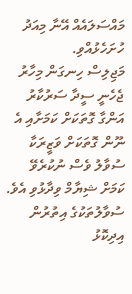މައްސަލައެއް އޭނާ މިއަދު ހުށަހެޅުއްވި.
މަޖިލިސް ހިނގަން މިހާރު ޖެހެނީ ސީދާ ސަރުކާރު އަންގާ ގޮތަކަށް ކަމަށާއި އެ ނޫން ގޮތަކަށް ވަޒީރަކާ ސުވާލު ވެސް ނުކުރެވޭ ކަމަށް ޝިޔާމް ވިދާޅުވި އެވެ. ސުވާލުތަކުގެ އިތުރުން އިދިކޮޅު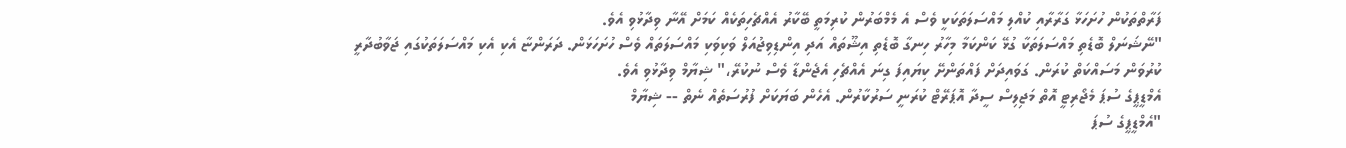ފަރާތްތަކުން ހުށަހަޅާ ގަރާރާއި ކުއްލި މައްސަލަތަކަކީ ވެސް އެ މެމްބަރުން ކުރިމަތީ ބޭކާރު އެއްޗެހިތަކެއް ކަމަށް އޭނާ ވިދާޅުވި އެވެ.
"ނޭޝަނަލް ބޮޑެތި މައްސަލަތަކާ ގުޅޭ ކަންކަމާ މިހާރު ހިނގާ ބޮޑެތި އިޝޫތައް އަދި އިންޑިވިޖުއަލް ވަކިވަކި މައްސަލަތައް ވެސް ހުށަހަޅަން. ދަރަންޏާ އެކި އެކި މައްސަލަތަކުގައި ޖަވާބުދާރީ ކުރުވަން މަސައްކަތް ކުރަން. ގަވައިދަށް ފައްތަންށޭ ކިޔައިފަ ގިނަ އެއްޗެހި އެޖެންޑާ ވެސް ނުކުރޭ،" ޝިޔާމް ވިދާޅުވި އެވެ.
އެމްޑީޕީގެ ސުޕަ މެޖޯރިޓީ އޮތް މަޖިލިސް ސީދާ އޮޕަރޭޓް ކުރަނީ ސަރުކާރުން. އެހެން ބަޔަކަށް ފުރުސަތެއް ނެތް -- ޝިޔާމް
"އެމްޑީޕީގެ ސުޕަ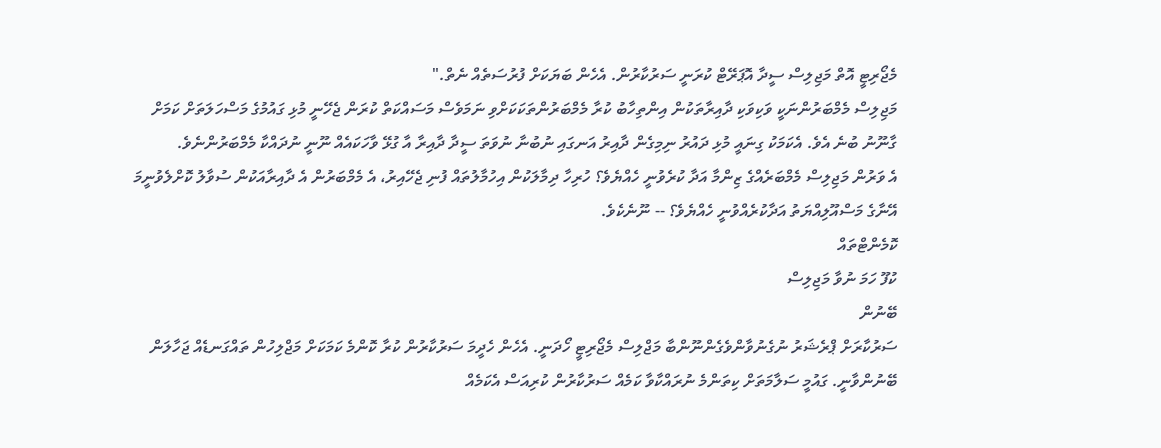މެޖޯރިޓީ އޮތް މަޖިލިސް ސީދާ އޮޕަރޭޓް ކުރަނީ ސަރުކާރުން. އެހެން ބަޔަކަށް ފުރުސަތެއް ނެތް."
މަޖިލިސް މެމްބަރުންނަކީ ވަކިވަކި ދާއިރާތަކުން އިންތިހާބު ކުރާ މެމްބަރުންތަކަކަށްވި ނަމަވެސް މަސައްކަތް ކުރަން ޖެހޭނީ މުޅި ގައުމުގެ މަސްހަލަތަށް ކަމަށް ގާނޫނު ބުނެ އެވެ. އެކަމަކު ގިނައީ މުޅި ދައުރު ނިމިގެން ދާއިރު އަނގައި ނުބުނާ ނުވަތަ ސީދާ ދާއިރާ އާ ގުޅޭ ވާހަކައެއް ނޫނީ ނުދައްކާ މެމްބަރުންނެވެ.
އެ ވަރުން މަޖިލިސް މެމްބަރެއްގެ ޒިންމާ އަދާ ކުރެވުނީ ހެއްޔެވެ؟ ހުރިހާ ދިމާލަކުން އިހުމާލުތައް ފުނި ޖެހޭއިރު، އެ މެމްބަރުން އެ ދާއިރާއަކުން ސުވާލު ކޮށްލެވުނީމަ އޭނާގެ މަސްއޫލިއްޔަތު އަދާކުރެއްވުނީ ހެއްޔެވެ؟ -- ނޫނެކެވެ.
ކޮމެންޓްތައް
ކުފޫ ހަމަ ނުވާ މަޖިލިސް
ބޭނުން
ސަރުކާރަށް ޕްރެޝަރު ނުގެނުވާންވެގެންނޫންބާ މަޖްލިސް މެޖޯރިޓީ ހޯދަނީ. އެހެން ހެދީމަ ސަރުކާރުން ކުރާ ކޮންމެ ކަމަކަށް މަޖްލިހުން ތައްގަނޑެއް ޖަހާލަން ބޭނުންވާނީ. ގައުމީ ސަލާމަތަށް ކިތަންމެ ނުރައްކާވާ ކަމެއް ސަރުކާރުން ކުރިއަސް އެކަމެއް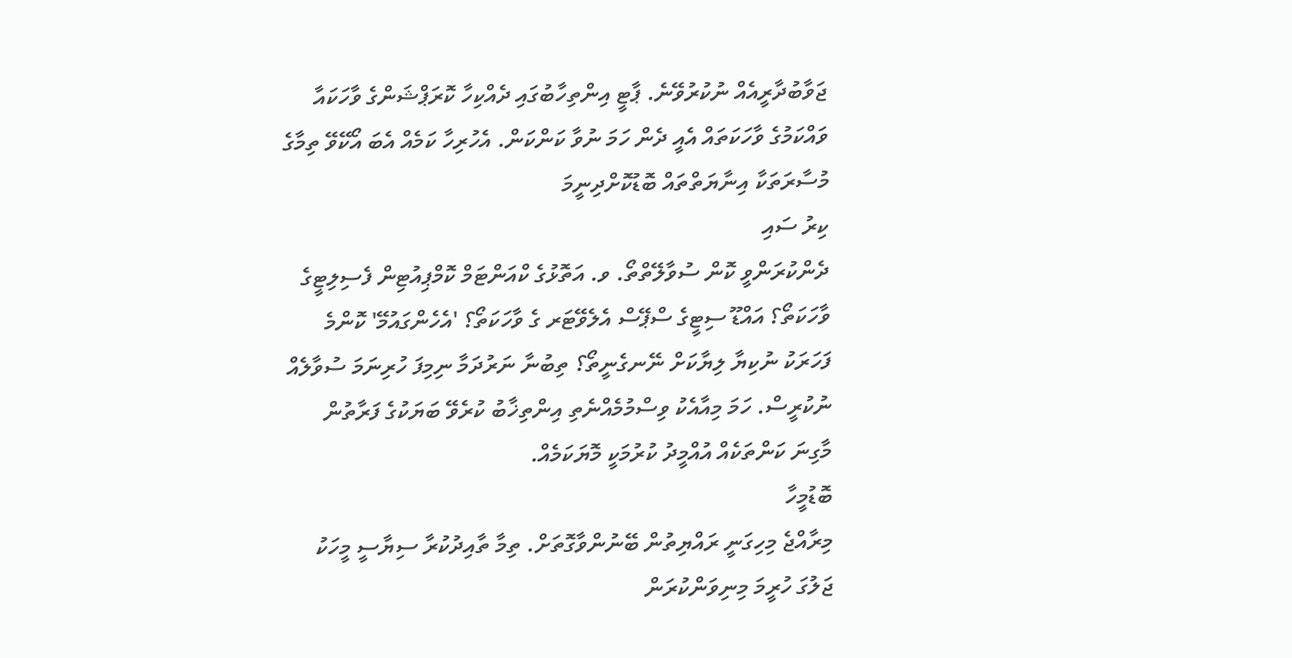ޖަވާބުދާރީއެއް ނުކުރުވޭނެ. ޕާޓީ އިންތިހާބުގައި ދެއްކިހާ ކޮރަޕްޝަންގެ ވާހަކައާ ވައްކަމުގެ ވާހަކަތައް އެއީ ދެން ހަމަ ނުވާ ކަންކަން. އެހުރިހާ ކަމެއް އެބަ އޯކޭވޭ ތިމާގެ މުސާރަތަކާ އިނާޔަތްތައް ބޮޑުކޮށްދިނީމަ
ކިރު ސައި
ދެންކުރަންވީ ކޮން ސުވާލޭތްތޯ. ވ. އަތޮޅުގެ ކްއަންޓަމް ކޮމްޕިއުޓިން ފެސިލިޓީގެ ވާހަކަތޯ؟ އައްޑޫ ސިޓީގެ ސްޕޭސް އެލެވޭޓަރ ގެ ވާހަކަތޯ؟ 'އެހެންގައުމޭ' ކޮންމެ ފަހަރަކު ނުކިޔާ ލިޔާކަށް ނޭނގެނީތޯ؟ ތިބުނާ ނަރުދަމާ ނިމިފަ ހުރިނަމަ ސުވާލެއް ނުކުރީސް. ހަމަ މިއާއެކު ވިސްމުމެއްނެތި އިންތިޚާބު ކުރެވޭ ބަޔަކުގެ ފަރާތުން މާގިނަ ކަންތަކެއް އުއްމީދު ކުރުމަކީ މޮޔަކަމެއް.
ބޮޑުމީހާ
މިރާއްޖެ މިހިގަނީ ރައްޔިތުން ބޭނުންވާގޮތަށް. ތިމާ ތާއިދުކުރާ ސިޔާސީ މީހަކު ޖަލުގަ ހުރީމަ މިނިވަންކުރަން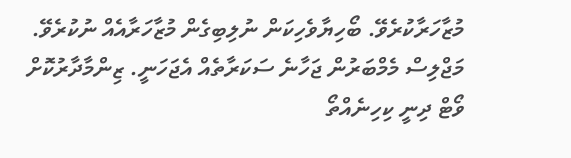މުޒާހަރާކުރެވޭ. ބޯހިޔާވެހިކަން ނުލިބިގެން މުޒާހަރާއެއް ނުކުރެވޭ. މަޖްލިސް މެމްބަރުން ޖަހާނެ ސަކަރާތެއް އެޖަހަނީ. ޒިންމާދާރުކޮށް ވޯޓް ދިނީ ކިހިނެއްތޯ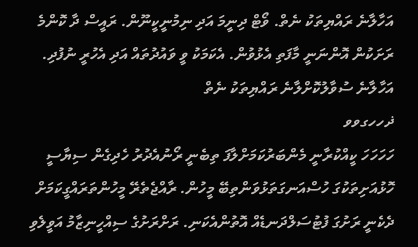އަހާލާނެ ރައްޔިތަކު ނެތް. ވޯޓް ދިނީމަ އަދި ނިމުނީކީނޫން. ރައީސް ދާ ކޮންމެ ރަށަކުން އޮންނަނީ މާފަތި އެޅުވުން. އެކަމަކު ވީ ވައުދުތައް އަދި އެހުރީ ނުފުދި. އަހާލާނެ ސުވާލުކޮށްލާނެ ރައްޔިތަކު ނެތް
ޛހހގވވ
ހަހަހަހަ ކީއްކުރާނީ މެންބަރުކަމަށްލާފަ ތިބެނީ ރޯނުއެދުރު ހެދިގެން ސިޔާސީ ހޮޅުއަށިތަކުގަ ހުސްއަނގަތަޅުވަންތިބޭ މީހުން. ރާއްޖެތެރޭ މީހުންތަރައްގީކަމަށް ދެކެނީ ރަށުގަ ފުޓުސަލްދަނޑެއް އޮތުންއެކަނި. ރަށްރަށުގެ ސިއްހީނިޒާމު އަވީލެވި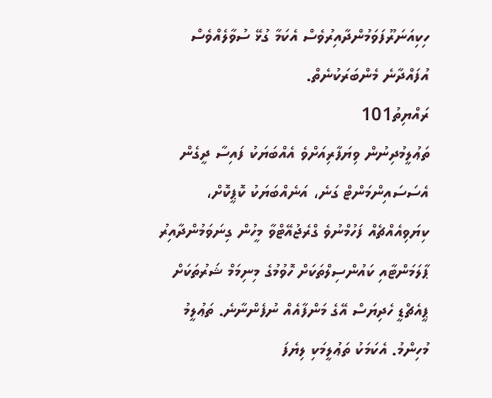ހިކިއަނަރޫފަވަމުންދާއިރުވެސް އެކަމާ ގުޅޭ ސުވާލެއްވެސް އުފައްދާނެ މެންބަރަކުނެތް.
ރައްޔިތު101
ތަޢުލީމުދިނުން ވިޔަފާރިއަށްވެ އެއްބަޔަކު ފައިސާ ދީގެން އެސަސައިންމަންޓް ގަނެ، އަނެއްބަޔަކު ކޮޕީކޮށް، ކިޔަވިއެއްޗެއް ފަހުމްނުވެ ގްރެޖުއޭޓްވާ މީހުން ގިނަވަމުންދާއިރު ޕާލަމަންޓާއި ކައުންސިލްތަކަށް ހޮވުމުގެ މިނިމަމް ޝަރުތަކަށް ޕީއެޗްޑީ ހެދިޔަސް އޭގެ މަންފާއެއް ނުފެންނާނެ. ތަޢުލީމު މުހިންމު. އެކަމަކު ތަޢުލީމަކި ލިޔެފަ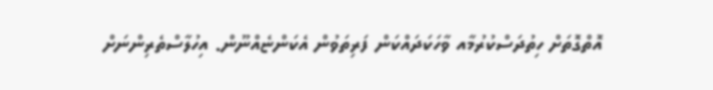އޮތްގޮތަށް ހިތުދަސްކުރުމާއ ވާހަކަދައްކަން ފަރިތަވުން އެކަންޏެއްނޫން. އިހުލާސްތެރިންނަށް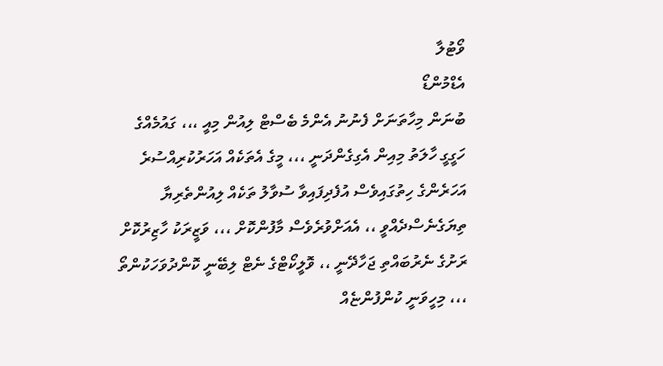ވޯޓުލާ
އެޑްމުންޑޯ
ބުނަން މިހާތަނަށް ފެނުނު އެންމެ ބެސްޓް ލިއުން މިއީ ،،، ގައުމެއްގެ ހަގީގީ ހާލަތު މިއިން އެގިގެންދަނީ ،،، މީގެ އެތަކެއް އަހަރުކުރިއްސުރެ އަހަރެންގެ ހިތުގައިވެސް އުފެދިފައިވާ ސުވާލު ތަކެއް ލިއުންތެރިޔާ ތިޔަގެނެސްދެއްވީ ،، އެއަށްވުރެވެސް މާފުންކޮށް ،،، ވަޒީރަކު ހާޒިރުކޮށް ރަށުގެ ނެރުބައްތި ޖަހާދޭނީ ،، ވޮލީކޯޓްގެ ނެޓް ލިބޭނީ ކޮންދުވަހަކުންތޯ ،،، މިހީވަނީ ކުންފުންޏެއް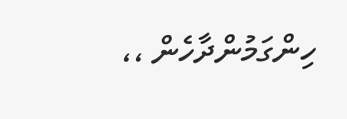ހިންގަމުންދާހެން ،،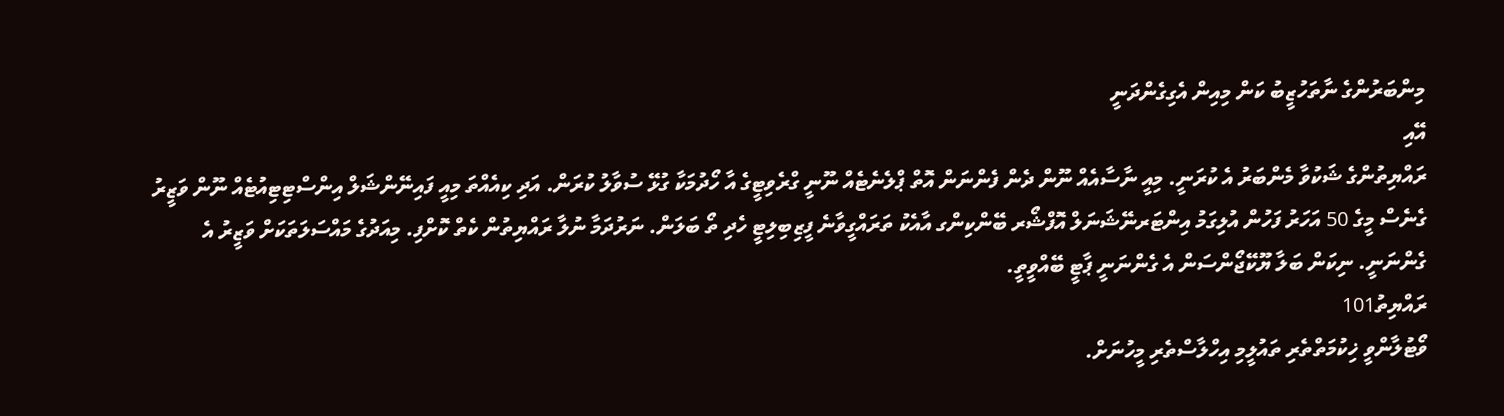މިންބަރުންގެ ނާތަހުޒީބު ކަން މިއިން އެގިގެންދަނީ
އޭއި
ރައްޔިތުންގެ ޝަކުވާ މެންބަރު އެ ކުރަނީ. މިއީ ނާސާއެއް ނޫން ދެން ފެންނަން އޮތް ޕްލެނެޓެއް ނޫނީ ގްރެވިޓީގެ އާ ހޯދުމަކާ ގުޅޭ ސުވާލު ކުރަން. އަދި ކިއެއްތަ މިއީ ފައިނޭންޝަލް އިންސްޓިޓިއުޓެއް ނޫން ވަޒީރު ގެނެސް މީގެ 50 އަހަރު ފަހުން އުލިގަމު އިންޓަރނޭޝަނަލް އޮފްޝޯރ ބޭންކިންގ އާއެކު ތަރައްގީވާނެ ފީޒިބިލިޓީ ހެދި ތޯ ބަލަން. ނަރުދަމާ ނުލާ ރައްޔިތުން ކެތް ކޮށްފި. މިއަދުގެ މައްސަލަތަކަށް ވަޒީރު އެ ގެންނަނީ. ނިކަން ބަލާ ޔޫކޭޖޯންސަން އެ ގެންނަނީ ޕާޓީ ބޭއްވީތީ.
ރައްޔިތު101
ވޯޓުލާންވީ ޚިކުމަތްތެރި ތައުލީމި އިހްލާސްތެރި މީހުނަށް.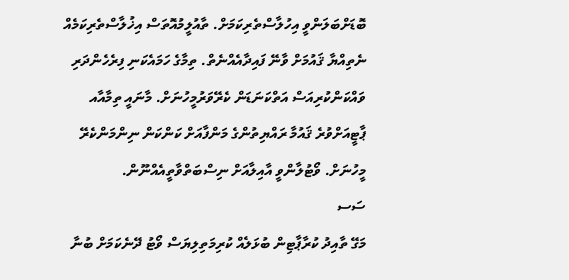ބޮޑަށްބަލަންވީ އިހުލާސްތެރިކަމަށް. ތާއުލީމުއޮތަސް އިޚުލާސްތެރިކަމެއް ނެތިއްޔާ ޤައުމަށް ވާނޭ ފައިދާއެއްނެތް. ތިމާގެ ހަމައެކަނި ފިރެހެންދަރި ވައްކަންކުރިއަސް އަތްކަނަޑަން ކެރޭވަރުމީހުނަށް. މާނައީ ތިމާއާއ ޕާޓީއަށްވުރެ ޤައުމާ ރައްޔިތުންގެ މަންފާއަށް ކަންކަން ނިންމަންކެރޭ މީހުނަށް. ވޯޓުލާންވީ އާއިލާއަށް ނިސްބަތްވާތީއެއްނޫން.
ސަސ
މަގޭ ތާއިދު ކުރާޕާޓިން ބުޅަލެއް ކުރިމަތިލިޔަސް ވޯޓު ދޭނެކަމަށް ބުނާ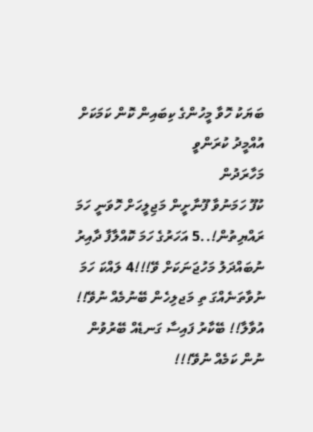ބަޔަކު ހޮވާ މީހުންގެ ކިބައިން ކޮން ކަމަކަށް އުއްމީދު ކުރަންވީ
މަހާރަދުން
ކުފޫ ހަމަނުވާ ފޫނާށީން މަޖިލީހަށް ހޮވަނީ ހަމަ ރައްޔިތުން!..5 އަހަރުގެ ހަމަ ކޮއްލާފާ ދާއިރު ނުބައްދަލު މަހުޖަނަކަށް ވޭ!!!4 ލައްކަ ހަމަ ނުވާތަނެއްގަ ތި މަޖލިހެން ބޭނުމެއް ނުވޭ!! އުވާލާ!! ބޭކާރު ފައިސާ ގަނޑެއް ބޭރުވުން ނުން ކަމެއް ނުވޭ!!!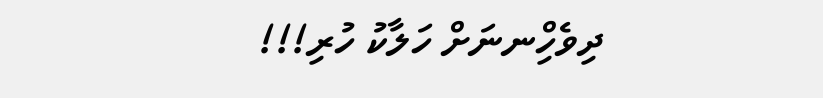ދިވެހިްނނަށް ހަލާކު ހުރި!!!